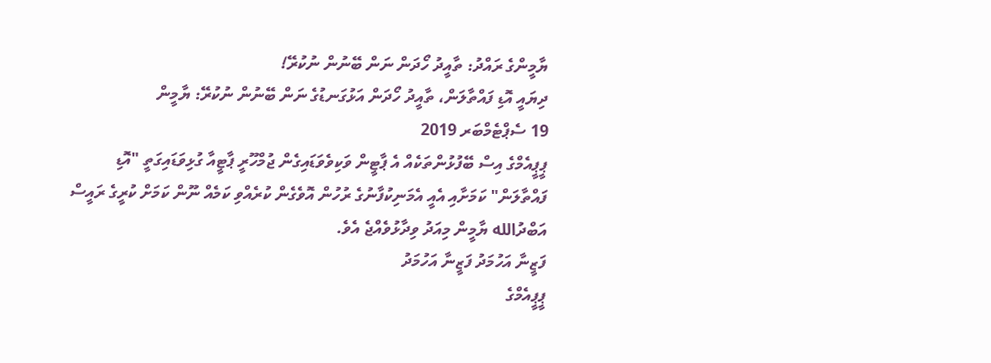ޔާމީންގެ ރައްދު: ތާއީދު ހޯދަން ނަން ބޭނުން ނުކުރޭ!
ދިޔައީ އޮޑި ފައްތާލަން، ތާއީދު ހޯދަން އަޅުގަނޑުގެ ނަން ބޭނުން ނުކުރޭ: ޔާމީން
19 ސެޕްޓެމްބަރ 2019
ޕީޕީއެމްގެ އިސް ބޭފުޅުންތަކެއް އެ ޕާޓީން ވަކިވެވަޑައިގެން ޖުމްހޫރީ ޕާޓީއާ ގުޅިވަޑައިގަތީ "އޮޑި ފައްތާލަން" ކަމަށާއި އެއީ އެމަނިކުފާނުގެ ރުހުން އޮވެގެން ކުރެއްވި ކަމެއް ނޫން ކަމަށް ކުރީގެ ރައީސް އަބްދުالله ޔާމީން މިއަދު ވިދާޅުވެއްޖެ އެވެ.
ފަޒީނާ އަހުމަދު ފަޒީނާ އަހުމަދު
ޕީޕީއެމްގެ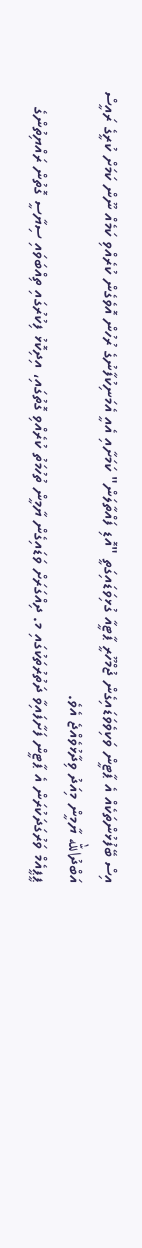އިސް ބޭފުޅުންތަކެއް އެ ޕާޓީން ވަކިވެވަޑައިގެން ޖުމްހޫރީ ޕާޓީއާ ގުޅިވަޑައިގަތީ "އޮޑި ފައްތާލަން" ކަމަށާއި އެއީ އެމަނިކުފާނުގެ ރުހުން އޮވެގެން ކުރެއްވި ކަމެއް ނޫން ކަމަށް ކުރީގެ ރައީސް އަބްދުالله ޔާމީން މިއަދު ވިދާޅުވެއްޖެ އެވެ.
ޕީޕީއެމް ވަރުގަދަކުރަން އެ ޕާޓީން ފަށާފައިވާ ދަތުރުތަކުގައި މ. ދިއްގަރަށް ވަޑައިގެން ޔާމީން ތުހުމަތު ކުރެއްވި ގޮތުގައި، އިދިކޮޅު ފިކުރުގައި ތިއްބަވައި ސިޔާސީ ގޮތުން ރައްޔިތުންގެ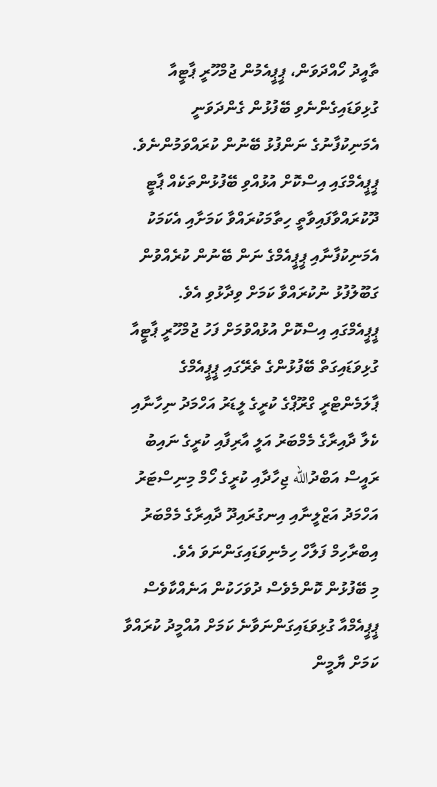ތާއީދު ހޯއްދަވަން، ޕީޕީއެމުން ޖުމްހޫރީ ޕާޓީއާ ގުޅިވަޑައިގެންނެވި ބޭފުޅުން ގެންދަވަނީ އެމަނިކުފާނުގެ ނަންފުޅު ބޭނުން ކުރައްވަމުންނެވެ. ޕީޕީއެމްގައި އިސްކޮށް އުޅުއްވި ބޭފުޅުންތަކެއް ޕާޓީ ދޫކުރައްވާފައިވާތީ ހިތާމަކުރައްވާ ކަމަށާއި އެކަމަކު އެމަނިކުފާނާއި ޕީޕީއެމްގެ ނަން ބޭނުން ކުރެއްވުން ގަބޫލުފުޅު ނުކުރައްވާ ކަމަށް ވިދާޅުވި އެވެ.
ޕީޕީއެމްގައި އިސްކޮށް އުޅުއްވުމަށް ފަހު ޖުމްހޫރީ ޕާޓީއާ ގުޅިވަޑައިގަތް ބޭފުޅުންގެ ތެރޭގައި ޕީޕީއެމްގެ ޕާލަމެންޓްރީ ގްރޫޕްގެ ކުރީގެ ލީޑަރު އަހްމަދު ނިހާނާއި ކެލާ ދާއިރާގެ މެމްބަރު އަލީ އާރިފާއި ކުރީގެ ނައިބު ރައީސް އަބްދުالله ޖިހާދާއި ކުރީގެ ހޯމް މިނިސްޓަރު އަހްމަދު އަޒްލީނާއި އިނގުރައިދޫ ދާއިރާގެ މެމްބަރު އިބްރާހިމް ފަލާހް ހިމެނިވަޑައިގަންނަވަ އެވެ.
މި ބޭފުޅުން ކޮންމެވެސް ދުވަހަކުން އަނެއްކާވެސް ޕީޕީއެމްއާ ގުޅިވަޑައިގަންނަވާނެ ކަމަށް އުއްމީދު ކުރައްވާ ކަމަށް ޔާމީން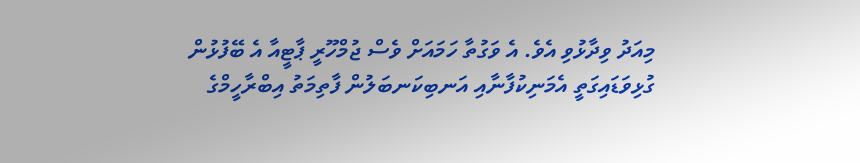މިއަދު ވިދާޅުވި އެވެ. އެ ވަގުތާ ހަމައަށް ވެސް ޖުމްހޫރީ ޕާޓީއާ އެ ބޭފުޅުން ގުޅިވަޑައިގަތީ އެމަނިކުފާނާއި އަނބިކަނބަލުން ފާތިމަތު އިބްރާހީމްގެ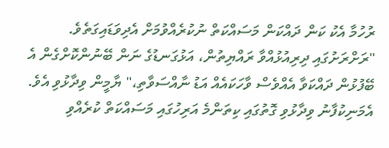ރުހުމާ އެކު ކަން ދައްކަން މަސައްކަތް ނުކުރެއްވުމަށް އެދިވަޑައިގަތެވެ.
"ރަށްރަށުގައި ދިރިއުޅުއްވާ ރައްޔިތުން، އަޅުގަނޑުގެ ނަން ބޭނުންކޮށްގެން އެ ބޭފުޅުން ދައްކަވާ އެއްވެސް ވާހަކައެއް އަޑު ނާއްސަވާތި،" ޔާމީން ވިދާޅުވި އެވެ.
އެމަނިކުފާނު ވިދާޅުވި ގޮތުގައި ކިތަންމެ އަރިހުގައި މަސައްކަތް ކުރެއްވި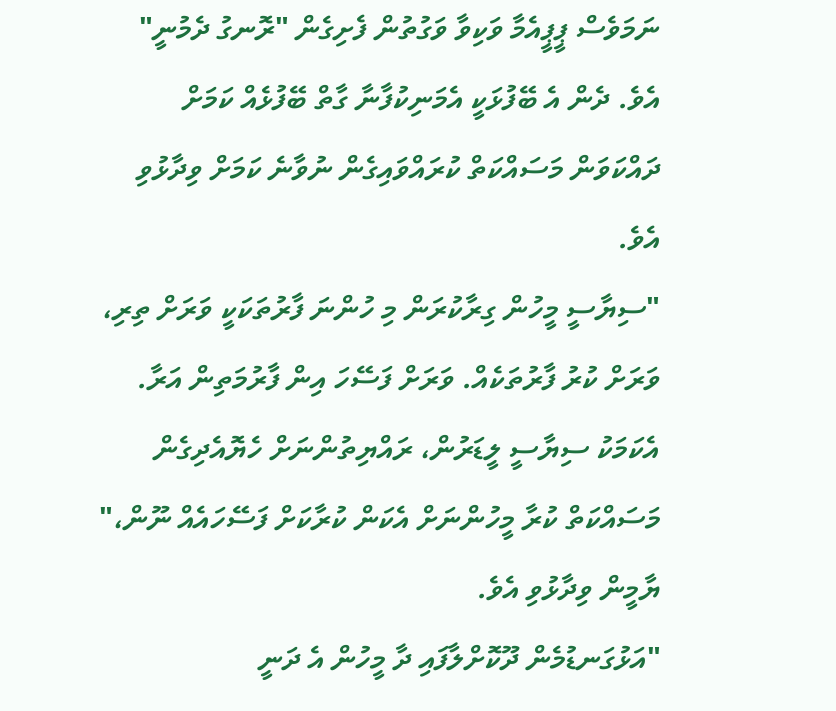ނަމަވެސް ޕީޕީއެމާ ވަކިވާ ވަގުތުން ފެށިގެން "ރޮނގު ދެމުނީ" އެވެ. ދެން އެ ބޭފުޅަކީ އެމަނިކުފާނާ ގާތް ބޭފުޅެއް ކަމަށް ދައްކަވަން މަސައްކަތް ކުރައްވައިގެން ނުވާނެ ކަމަށް ވިދާޅުވި އެވެ.
"ސިޔާސީ މީހުން ގިރާކުރަން މި ހުންނަ ފާރުތަކަކީ ވަރަށް ތިރި، ވަރަށް ކުރު ފާރުތަކެއް. ވަރަށް ފަސޭހަ އިން ފާރުމަތިން އަރާ. އެކަމަކު ސިޔާސީ ލީޑަރުން، ރައްޔިތުންނަށް ހެޔޮއެދިގެން މަސައްކަތް ކުރާ މީހުންނަށް އެކަން ކުރާކަށް ފަސޭހައެއް ނޫން،" ޔާމީން ވިދާޅުވި އެވެ.
"އަޅުގަނޑުމެން ދޫކޮށްލާފައި ދާ މީހުން އެ ދަނީ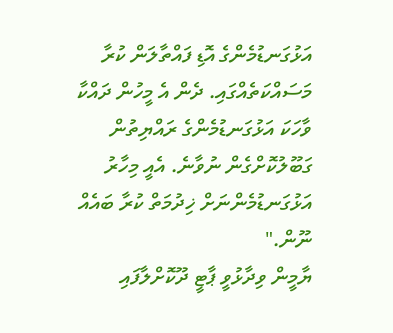އަޅުގަނޑުމެންގެ އޮޑި ފައްތާލަން ކުރާ މަސައްކަތެއްގައި. ދެން އެ މީހުން ދައްކާ ވާހަކަ އަޅުގަނޑުމެންގެ ރައްޔިތުން ގަބޫލުކޮށްގެން ނުވާނެ. އެއީ މިހާރު އަޅުގަނޑުމެންނަށް ޚިދުމަތް ކުރާ ބައެއް ނޫން."
ޔާމީން ވިދާޅުވީ ޕާޓީ ދޫކޮށްލާފައި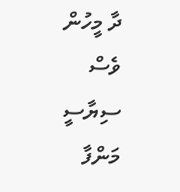ދާ މީހުން ވެސް ސިޔާސީ މަންފާ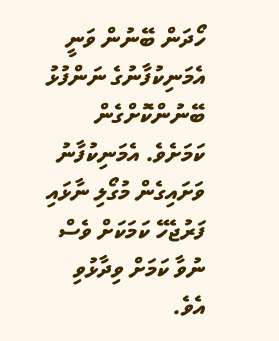ހޯދަން ބޭނުން ވަނީ އެމަނިކުފާނުގެ ނަންފުޅު ބޭނުންކޮށްގެން ކަމަށެވެ. އެމަނިކުފާނު ވަށައިގެން މުގޯލި ނާޅައި ފަރުޖެހޭ ކަމަކަށް ވެސް ނުވާ ކަމަށް ވިދާޅުވި އެވެ.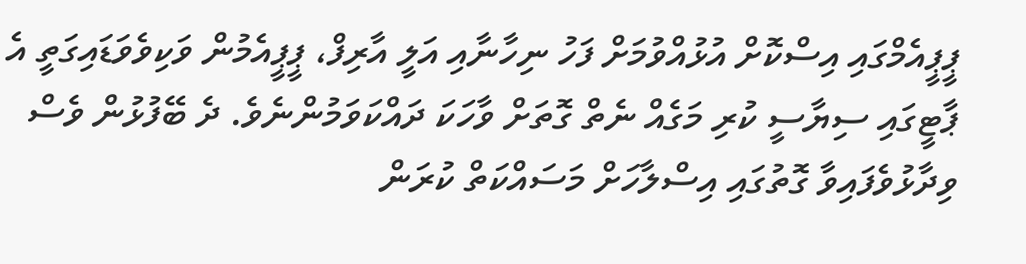ޕީޕީއެމްގައި އިސްކޮށް އުޅުއްވުމަށް ފަހު ނިހާނާއި އަލީ އާރިފް، ޕީޕީއެމުން ވަކިވެވަޑައިގަތީ އެ ޕާޓީގައި ސިޔާސީ ކުރި މަގެއް ނެތް ގޮތަށް ވާހަކަ ދައްކަވަމުންނެވެ. ދެ ބޭފުޅުން ވެސް ވިދާޅުވެފައިވާ ގޮތުގައި އިސްލާހަށް މަސައްކަތް ކުރަން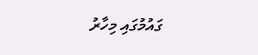ގައުމުގައި މިހާރު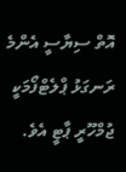އޮތް ސިޔާސީ އެންމެ ރަނގަޅު ޕްލެޓްފޯމަކީ ޖުމްހޫރީ ޕާޓީ އެވެ.